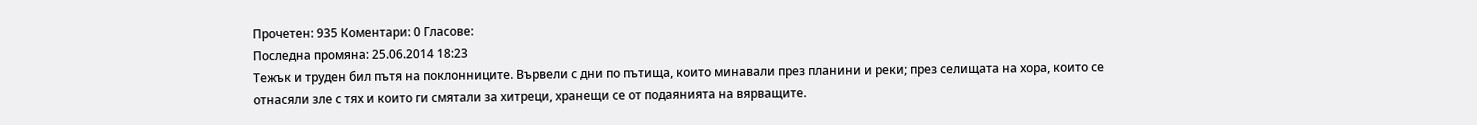Прочетен: 935 Коментари: 0 Гласове:
Последна промяна: 25.06.2014 18:23
Тежък и труден бил пътя на поклонниците. Вървели с дни по пътища, които минавали през планини и реки; през селищата на хора, които се отнасяли зле с тях и които ги смятали за хитреци, хранещи се от подаянията на вярващите.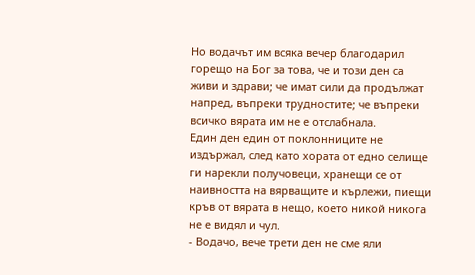Но водачът им всяка вечер благодарил горещо на Бог за това, че и този ден са живи и здрави; че имат сили да продължат напред, въпреки трудностите; че въпреки всичко вярата им не е отслабнала.
Един ден един от поклонниците не издържал, след като хората от едно селище ги нарекли получовеци, хранещи се от наивността на вярващите и кърлежи, пиещи кръв от вярата в нещо, което никой никога не е видял и чул.
- Водачо, вече трети ден не сме яли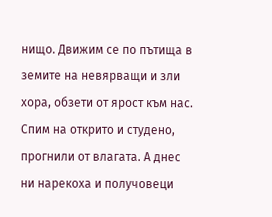нищо. Движим се по пътища в земите на невярващи и зли хора, обзети от ярост към нас. Спим на открито и студено, прогнили от влагата. А днес ни нарекоха и получовеци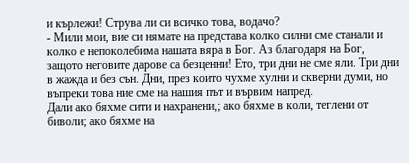и кърлежи! Струва ли си всичко това, водачо?
- Мили мои, вие си нямате на представа колко силни сме станали и колко е непоколебима нашата вяра в Бог. Аз благодаря на Бог, защото неговите дарове са безценни! Ето, три дни не сме яли. Три дни в жажда и без сън. Дни, през които чухме хулни и скверни думи, но въпреки това ние сме на нашия път и вървим напред.
Дали ако бяхме сити и нахранени,; ако бяхме в коли, теглени от биволи; ако бяхме на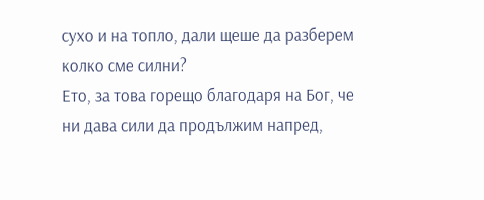сухо и на топло, дали щеше да разберем колко сме силни?
Ето, за това горещо благодаря на Бог, че ни дава сили да продължим напред,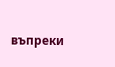въпреки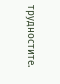трудностите.